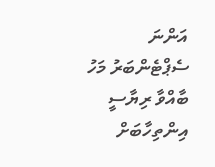އަންނަ ސެޕްޓެންބަރު މަހު ބާއްވާ ރިޔާސީ އިންތިހާބަށް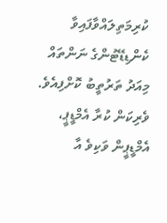ކުރިމަތިލައްވާފައިވާ ކެންޑިޑޭޓުންގެ ނަންތައް މިއަދު ތަރުތީބު ކޮށްފިއެވެ.
ވެރިކަން ކުރާ އެމްޑީޕީ، އެމްޑީޕީން ވަކިވެ އާ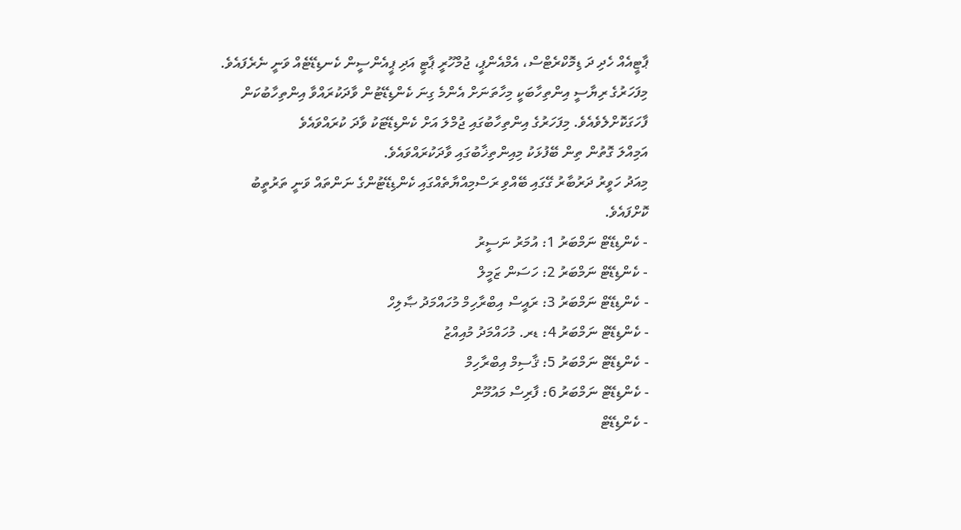ޕާޓީއެއް ހެދި ދަ ޑިމޮކްރެޓްސް، އެމްއެންޕީ، ޖުމްހޫރީ ޕާޓީ އަދި ޕީއެންސީން ކެނޑިޑޭޓެއް ވަނީ ނެރެފައެވެ.
މިފަހަރުގެ ރިޔާސީ އިންތިހާބަކީ މިހާތަނަށް އެންމެ ގިނަ ކެންޑިޑޭޓުން ވާދަކުރައްވާ އިންތިހާބުކަން ފާހަގަކޮށްލެވެއެވެ. މިފަހަރުގެ އިންތިހާބުގައި ޖުމްލަ އަށް ކެންޑިޑޭޓަކު ވާދަ ކުރައްވައެވެ
އަމިއްލަ ގޮތުން ތިން ބޭފުޅަކު މިއިންތިޚާބުގައި ވާދަކުރައްވައެވެ.
މިއަދު ހަވީރު ދަރުބާރު ގޭގައި ބޭއްވި ރަސްމިއްޔާތެއްގައި ކެންޑިޑޭޓުންގެ ނަންތައް ވަނީ ތަރުތީބު ކޮށްފައެވެ.
- ކެންޑިޑޭޓް ނަމްބަރު 1: އުމަރު ނަސީރު
- ކެންޑިޑޭޓް ނަމްބަރު 2: ހަސަން ޒަމީލް
- ކެންޑިޑޭޓް ނަމްބަރު 3: ރައީސް އިބްރާހިމް މުހައްމަދު ޞާލިހް
- ކެންޑިޑޭޓް ނަމްބަރު 4: ޑރ. މުހައްމަދު މުއިއްޒު
- ކެންޑިޑޭޓް ނަމްބަރު 5: ޤާސިމް އިބްރާހިމް
- ކެންޑިޑޭޓް ނަމްބަރު 6: ފާރިސް މައުމޫން
- ކެންޑިޑޭޓް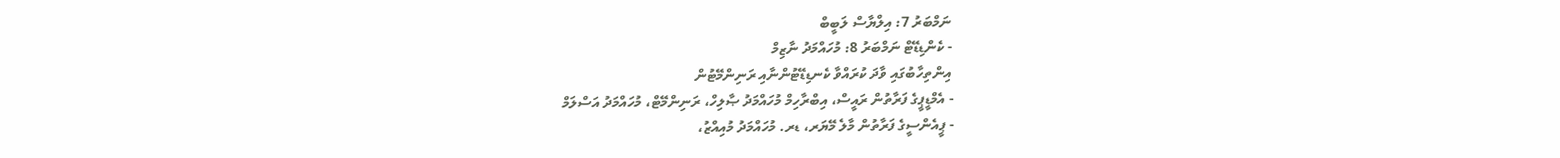ނަމްބަރު 7: އިލްޔާސް ލަބީބް
- ކެންޑިޑޭޓް ނަމްބަރު 8: މުހައްމަދު ނާޒިމް
އިންތިހާބުގައި ވާދަ ކުރައްވާ ކެނޑިޑޭޓުންނާއި ރަނިންމޭޓުން
- އެމްޑީޕީގެ ފަރާތުން ރައީސް، އިބްރާހިމް މުހައްމަދު ޞާލިހް، ރަނިންމޭޓް، މުހައްމަދު އަސްލަމް
- ޕީއެންސީގެ ފަރާތުން މާލެ މޭޔަރ، ޑރ. މުހައްމަދު މުއިއްޒު،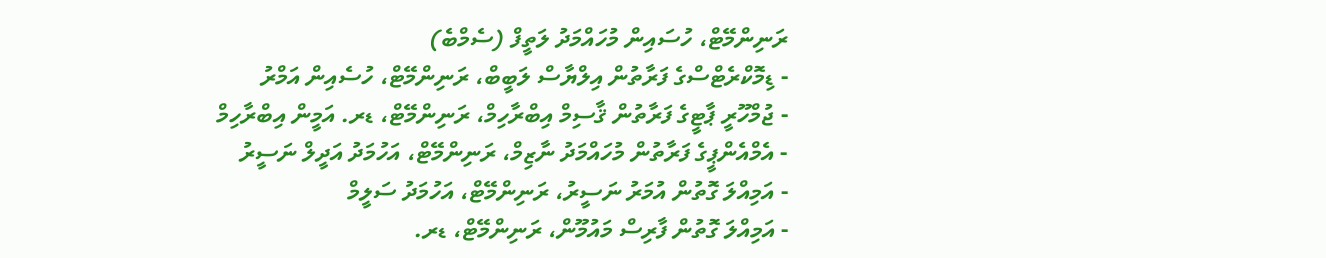ރަނިންމޭޓް، ހުސައިން މުހައްމަދު ލަތީފް (ސެމްބެ)
- ޑިމޮކްރެޓްސްގެ ފަރާތުން އިލްޔާސް ލަބީބް، ރަނިންމޭޓް، ހުސެއިން އަމްރު
- ޖުމްހޫރީ ޕާޓީގެ ފަރާތުން ޤާސިމް އިބްރާހިމް، ރަނިންމޭޓް، ޑރ. އަމީން އިބްރާހިމް
- އެމްއެންޕީގެ ފަރާތުން މުހައްމަދު ނާޒިމް، ރަނިންމޭޓް، އަހުމަދު އަދީލް ނަސީރު
- އަމިއްލަ ގޮތުން އުމަރު ނަސީރު، ރަނިންމޭޓް، އަހުމަދު ސަލީމް
- އަމިއްލަ ގޮތުން ފާރިސް މައުމޫން، ރަނިންމޭޓް، ޑރ.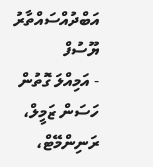އަބްދުއްސައްތާރު ޔޫސުފް
- އަމިއްލަ ގޮތުން ހަސަން ޒަމީލް، ރަނިންމޭޓް،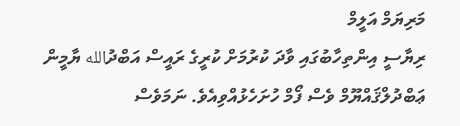މަރިޔަމް އަލީމް
ރިޔާސީ އިންތިހާބުގައި ވާދަ ކުރުމަށް ކުރީގެ ރައީސް އަބްދުالله ޔާމީން ޢަބްދުލްޤައްޔޫމް ވެސް ފޯމް ހުށަހެޅުއްވިއެވެ. ނަމަވެސް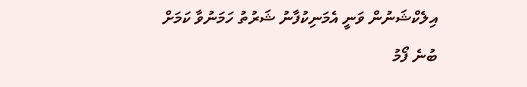އިލެކްޝަނުން ވަނީ އެމަނިކުފާނު ޝަރުތު ހަމަނުވާ ކަމަށް ބުނެ ފޯމު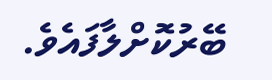ބޭރުކޮށްލާފައެވެ.